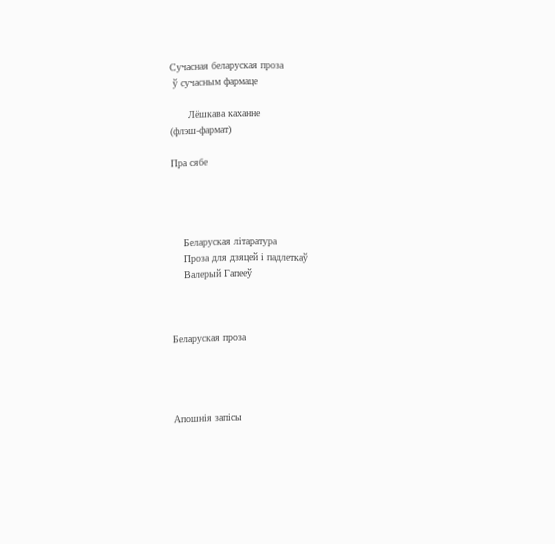Сучасная беларуская проза
 ў сучасным фармаце

      Лёшкава каханне
(флэш-фармат)

Пра сябе




    Беларуская літаратура
    Проза для дзяцей і падлеткаў
    Валерый Гапееў



Беларуская проза




Апошнія запісы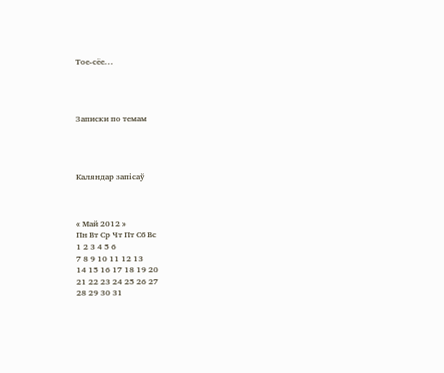Тое-сёе...




Записки по темам




Каляндар запісаў



« Май 2012 »
Пн Вт Ср Чт Пт Сб Вс
1 2 3 4 5 6
7 8 9 10 11 12 13
14 15 16 17 18 19 20
21 22 23 24 25 26 27
28 29 30 31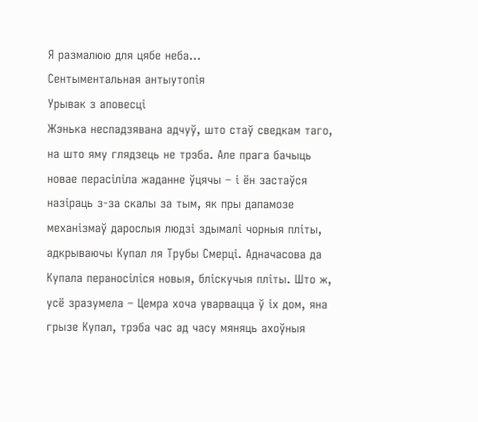Я размалюю для цябе неба…
Сентыментальная антыутопія
Урывак з аповесці
Жэнька неспадзявана адчуў, што стаў сведкам таго, на што яму глядзець не трэба. Але прага бачыць новае перасіліла жаданне ўцячы – і ён застаўся назіраць з-за скалы за тым, як пры дапамозе механізмаў дарослыя людзі здымалі чорныя пліты, адкрываючы Купал ля Трубы Смерці. Адначасова да Купала пераносіліся новыя, бліскучыя пліты. Што ж, усё зразумела – Цемра хоча уварвацца ў іх дом, яна грызе Купал, трэба час ад часу мяняць ахоўныя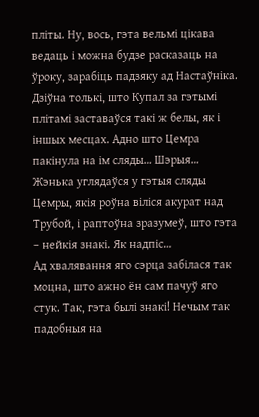пліты. Ну, вось, гэта вельмі цікава ведаць і можна будзе расказаць на ўроку, зарабіць падзяку ад Настаўніка.
Дзіўна толькі, што Купал за гэтымі плітамі заставаўся такі ж белы, як і іншых месцах. Адно што Цемра пакінула на ім сляды… Шэрыя…
Жэнька углядаўся у гэтыя сляды Цемры, якія роўна віліся акурат над Трубой, і раптоўна зразумеў, што гэта – нейкія знакі. Як надпіс…
Ад хвалявання яго сэрца забілася так моцна, што ажно ён сам пачуў яго стук. Так, гэта былі знакі! Нечым так падобныя на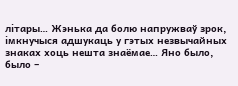літары… Жэнька да болю напружваў зрок, імкнучыся адшукаць у гэтых незвычайных знаках хоць нешта знаёмае… Яно было, было –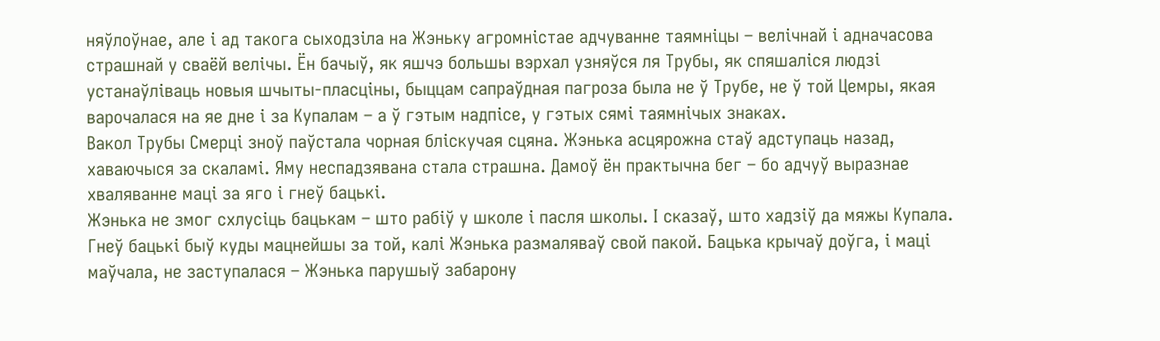няўлоўнае, але і ад такога сыходзіла на Жэньку агромністае адчуванне таямніцы – велічнай і адначасова страшнай у сваёй велічы. Ён бачыў, як яшчэ большы вэрхал узняўся ля Трубы, як спяшаліся людзі устанаўліваць новыя шчыты-пласціны, быццам сапраўдная пагроза была не ў Трубе, не ў той Цемры, якая варочалася на яе дне і за Купалам – а ў гэтым надпісе, у гэтых сямі таямнічых знаках.
Вакол Трубы Смерці зноў паўстала чорная бліскучая сцяна. Жэнька асцярожна стаў адступаць назад, хаваючыся за скаламі. Яму неспадзявана стала страшна. Дамоў ён практычна бег – бо адчуў выразнае хваляванне маці за яго і гнеў бацькі.
Жэнька не змог схлусіць бацькам – што рабіў у школе і пасля школы. І сказаў, што хадзіў да мяжы Купала.
Гнеў бацькі быў куды мацнейшы за той, калі Жэнька размаляваў свой пакой. Бацька крычаў доўга, і маці маўчала, не заступалася – Жэнька парушыў забарону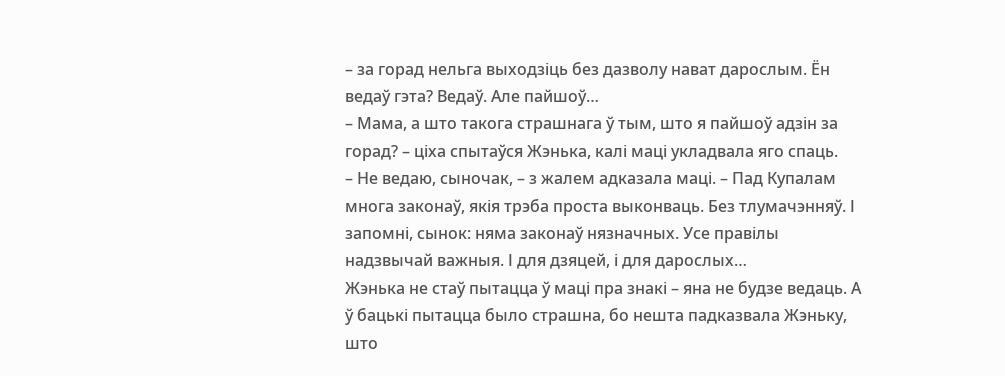– за горад нельга выходзіць без дазволу нават дарослым. Ён ведаў гэта? Ведаў. Але пайшоў…
– Мама, а што такога страшнага ў тым, што я пайшоў адзін за горад? – ціха спытаўся Жэнька, калі маці укладвала яго спаць.
– Не ведаю, сыночак, – з жалем адказала маці. – Пад Купалам многа законаў, якія трэба проста выконваць. Без тлумачэнняў. І запомні, сынок: няма законаў нязначных. Усе правілы надзвычай важныя. І для дзяцей, і для дарослых…
Жэнька не стаў пытацца ў маці пра знакі – яна не будзе ведаць. А ў бацькі пытацца было страшна, бо нешта падказвала Жэньку, што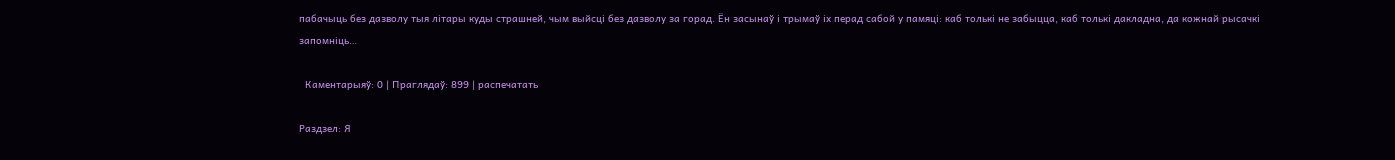пабачыць без дазволу тыя літары куды страшней, чым выйсці без дазволу за горад. Ён засынаў і трымаў іх перад сабой у памяці: каб толькі не забыцца, каб толькі дакладна, да кожнай рысачкі запомніць…

  Каментарыяў: 0 | Праглядаў: 899 | распечатать

Раздзел: Я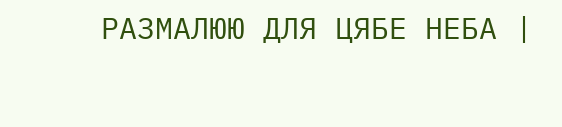РАЗМАЛЮЮ ДЛЯ ЦЯБЕ НЕБА |